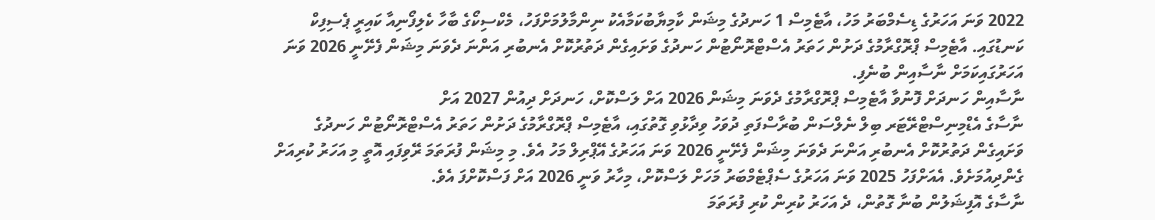2022 ވަނަ އަހަރުގެ ޑިސެމްބަރު މަހު، އާޓެމިސް 1 ހަނދުގެ މިޝަން ކާމިޔާބުކަމާއެކު ނިންމާލުމަށްފަހު، މެކްސިކޯގެ ބާހާ ކެލިފޯނިއާ ކައިރީ ޕެސިފިކް ކަނޑުގައި. އާޓެމިސް ޕްރޮގްރާމުގެ ދަށުން ހަތަރު އެސްޓްރޮނޯޓުން ހަނދުގެ ވަށައިގެން ދަތުރުކޮށް އެނބުރި އަންނަ ދެވަނަ މިޝަން ފެށޭނީ 2026 ވަނަ އަހަރުގައިކަމަށް ނާސާއިން ބުނެފި.
ނާސާއިން ހަނދަށް ފޮނުވާ އާޓެމިސް ޕްރޮގްރާމުގެ ދެވަނަ މިޝަން 2026 އަށް ލަސްކޮށް، ހަނދަށް ދިއުން 2027 އަށް
ނާސާގެ އެޑްމިނިސްޓްރޭޓަރ ބިލް ނެލްސަން ބުރާސްފަތި ދުވަހު ވިދާޅުވި ގޮތުގައި، އާޓެމިސް ޕްރޮގްރާމުގެ ދަށުން ހަތަރު އެސްޓްރޮނޯޓުން ހަނދުގެ ވަށައިގެން ދަތުރުކޮށް އެނބުރި އަންނަ ދެވަނަ މިޝަން ފެށޭނީ 2026 ވަނަ އަހަރުގެ އޭޕްރިލް މަހު އެވެ. މި މިޝަން ފުރަތަމަ ރޭވިފައި އޮތީ މި އަހަރު ކުރިއަށް ގެންދިއުމަށެވެ. އެއަށްފަހު 2025 ވަނަ އަހަރުގެ ސެޕްޓެމްބަރު މަހަށް ލަސްކޮށް، މިހާރު ވަނީ 2026 އަށް ފަސްކޮށްފަ އެވެ.
ނާސާގެ އޮފިޝަލުން ބުނާ ގޮތުން، ދެ އަހަރު ކުރިން ކުރި ފުރަތަމަ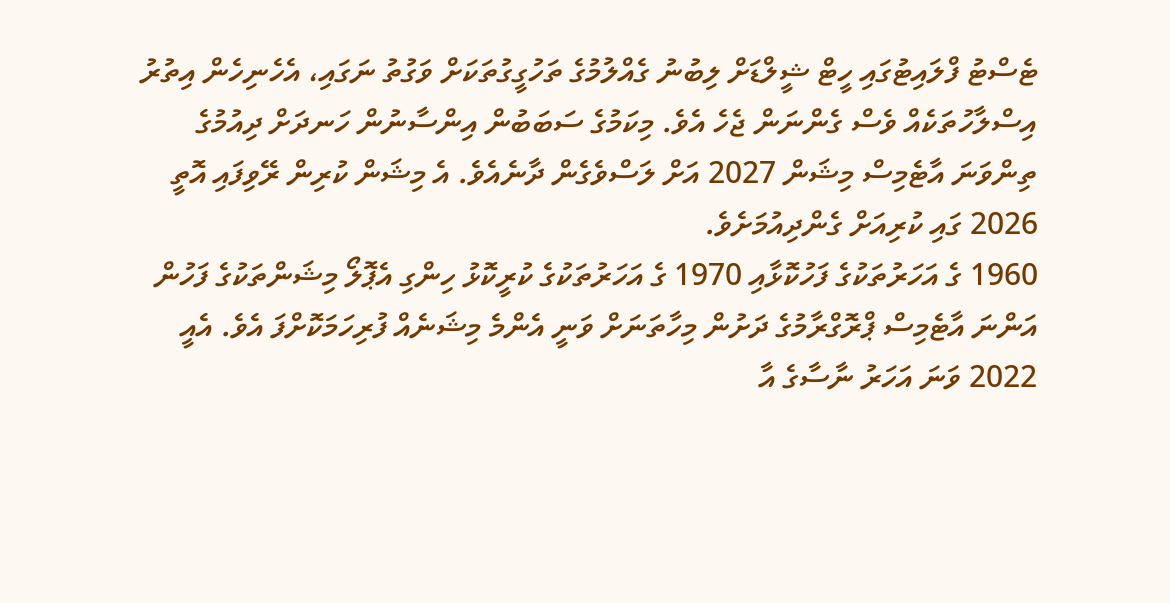ޓެސްޓު ފްލައިޓުގައި ހީޓް ޝީލްޑަށް ލިބުނު ގެއްލުމުގެ ތަހުގީގުތަކަށް ވަގުތު ނަގައި، އެހެނިހެން އިތުރު އިސްލާހުތަކެއް ވެސް ގެންނަން ޖެހެ އެވެ. މިކަމުގެ ސަބަބުން އިންސާނުން ހަނދަށް ދިއުމުގެ ތިންވަނަ އާޓެމިސް މިޝަން 2027 އަށް ލަސްވެގެން ދާނެއެވެ. އެ މިޝަން ކުރިން ރޭވިފައި އޮތީ 2026 ގައި ކުރިއަށް ގެންދިއުމަށެވެ.
1960 ގެ އަހަރުތަކުގެ ފަހުކޮޅާއި 1970 ގެ އަހަރުތަކުގެ ކުރީކޮޅު ހިންގި އެޕޮލޯ މިޝަންތަކުގެ ފަހުން އަންނަ އާޓެމިސް ޕްރޮގްރާމުގެ ދަށުން މިހާތަނަށް ވަނީ އެންމެ މިޝަނެއް ފުރިހަމަކޮށްފަ އެވެ. އެއީ 2022 ވަނަ އަހަރު ނާސާގެ އާ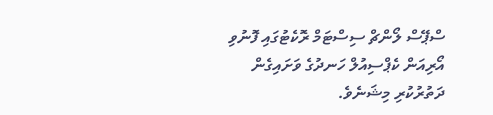ސްޕޭސް ލޯންޗް ސިސްޓަމް ރޮކެޓުގައި ފޮނުވި އޯރިއަން ކެޕްސިއުލް ހަނދުގެ ވަށައިގެން ދަތުރުކުރި މިޝަނެވެ.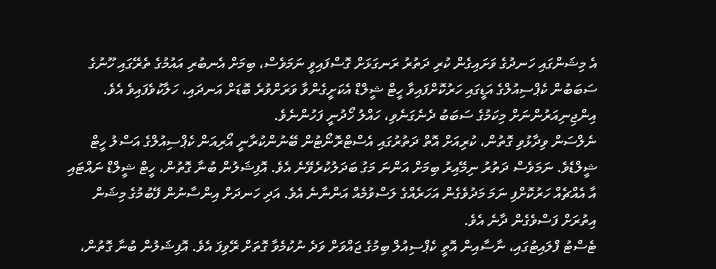އެ މިޝަންގައި ހަނދުގެ ވަށައިގެން ކުރި ދަތުރު ރަނގަޅަށް ގޮސްފައިވީ ނަމަވެސް، ބިމަށް އެނބުރި އައުމުގެ ތެރޭގައި ހޫނުގެ ސަބަބުން ކެޕްސިއުލްގެ އަޑީގައި ހަރުކޮށްފައިވާ ހީޓް ޝީލްޑް އެކަށީގެންވާ ވަރަށްވުރެ ބޮޑަށް އަނދައި، ހަލާކުވެފައިވެ އެވެ. އިންޖިނިއަރުންނަށް މިކަމުގެ ސަބަބު ދެނެގަނެވި، ހައްލު ހޯދުނީ ފަހުންނެވެ.
ނެލްސަން ވިދާޅުވި ގޮތުން، ކުރިއަށް އޮތް ދަތުރުގައި އެސްޓްރޮނޯޓުން ބޭނުންކުރާނީ އޯރިއަން ކެޕްސިއުލްގެ އަސްލު ހީޓް ޝީލްޑެވެ. ނަމަވެސް ދަތުރު ނިމޭއިރު ބިމަށް އަންނަ މަގު ބަދަލުކުރެވޭނެ އެވެ. އޮފިޝަލުން ބުނާ ގޮތުން، ހީޓް ޝީލްޑް ނައްޓައި އާ އެއްޗެއް ހަރުކޮށްފި ނަމަ މަދުވެގެން އަހަރެއްގެ ލަސްވުމެއް އަންނާނެ އެވެ. އަދި ހަނދަށް އިންސާނުން ފޭބުމުގެ މިޝަން އިތުރަށް ފަސްވެގެން ދާނެ އެވެ.
ޓެސްޓު ފްލައިޓުގައި، ނާސާއިން އޮތީ ކެޕްސިއުލް ބިމުގެ ޖައްވަށް ވަދެ ނުކުމެވާ ގޮތަށް ރޭވިފަ އެވެ. އޮފިޝަލުން ބުނާ ގޮތުން،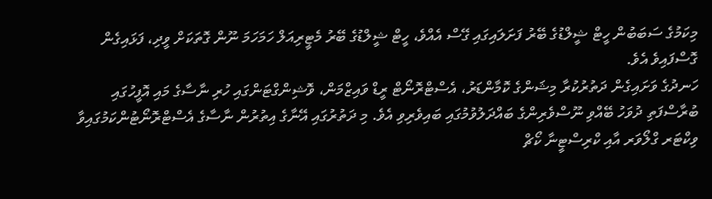މިކަމުގެ ސަބަބުން ހީޓް ޝީލްޑުގެ ބޭރު ފަށަލައިގައި ގޭސް އެއްވެ، ހީޓް ޝީލްޑުގެ ބޭރު މެޓީރިއަލް ހަމަހަމަ ނޫން ގޮތަކަށް ވީދި، ފަޅައިގެން ގޮސްފައިވެ އެވެ.
ހަނދުގެ ވަށައިގެން ދަތުރުކުރާ މިޝަންގެ ކޮމާންޑަރު، އެސްޓްރޮނޯޓް ރީޑް ވައިޒްމަން، ވޮޝިންގްޓަންގައި ހުރި ނާސާގެ މައި އޮފީހުގައި ބުރާސްފަތި ދުވަހު ބޭއްވި ނޫސްވެރިންގެ ބައްދަލުވުމުގައި ބައިވެރިވި އެވެ. މި ދަތުރުގައި އޭނާގެ އިތުރުން ނާސާގެ އެސްޓްރޮނޯޓުންކަމުގައިވާ ވިކްޓަރ ގްލޯވަރ އާއި ކްރިސްޓީނާ ކޯޗް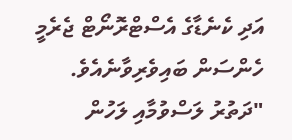އަދި ކެނެޑާގެ އެސްޓްރޮނޯޓް ޖެރެމީ ހެންސަން ބައިވެރިވާނެއެވެ.
"ދަތުރު ލަސްވުމާއި ލަހުން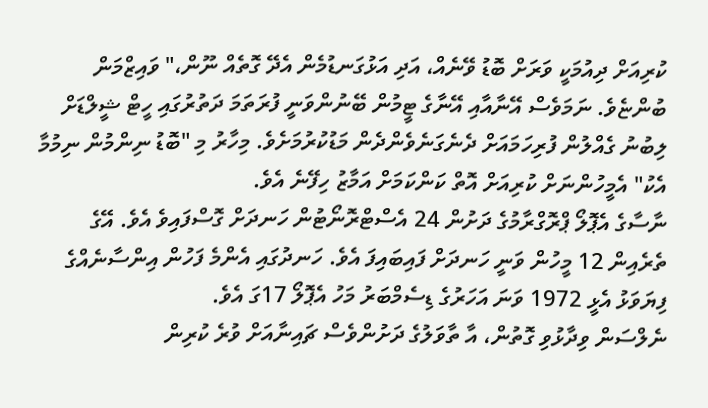ކުރިއަށް ދިއުމަކީ ވަރަށް ބޮޑު ވޭނެއް، އަދި އަޅުގަނޑުމެން އެދޭ ގޮތެއް ނޫން،" ވައިޒްމަން ބުންޏެވެ. ނަމަވެސް އޭނާއާއި އޭނާގެ ޓީމުން ބޭނުންވަނީ ފުރަތަމަ ދަތުރުގައި ހީޓް ޝީލްޑަށް ލިބުނު ގެއްލުން ފުރިހަމައަށް ދެނެގަނެވެންދެން މަޑުކުރުމަށެވެ. މިހާރު މި "ބޮޑު ނިންމުން ނިމުމާ އެކު" އެމީހުންނަށް ކުރިއަށް އޮތް ކަންކަމަށް އަމާޒު ހިފޭނެ އެވެ.
ނާސާގެ އެޕޮލޯ ޕްރޮގްރާމުގެ ދަށުން 24 އެސްޓްރޮނޯޓުން ހަނދަށް ގޮސްފައިވެ އެވެ. އޭގެ ތެރެއިން 12 މީހުން ވަނީ ހަނދަށް ފައިބައިފަ އެވެ. ހަނދުގައި އެންމެ ފަހުން އިންސާނެއްގެ ފިޔަވަޅު އެޅީ 1972 ވަނަ އަހަރުގެ ޑިސެމްބަރު މަހު އެޕޮލޯ 17ގަ އެވެ.
ނެލްސަން ވިދާޅުވި ގޮތުން، އާ ތާވަލުގެ ދަށުންވެސް ޗައިނާއަށް ވުރެ ކުރިން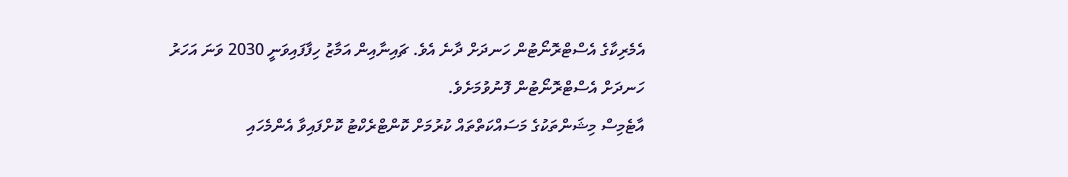އެމެރިކާގެ އެސްޓްރޮނޯޓުން ހަނދަށް ދާނެ އެވެ. ޗައިނާއިން އަމާޒު ހިފާފައިވަނީ 2030 ވަނަ އަހަރު ހަނދަށް އެސްޓްރޮނޯޓުން ފޮނުވުމަށެވެ.
އާޓެމިސް މިޝަންތަކުގެ މަސައްކަތްތައް ކުރުމަށް ކޮންޓްރެކްޓު ކޮށްފައިވާ އެންމެހައި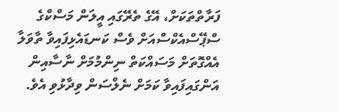ފަރާތްތަކަށް، އޭގެ ތެރޭގައި އީލަން މަސްކްގެ ސްޕޭސްއެކްސްއަށް ވެސް ކަނޑައެޅިފައިވާ ތާވަލާ އެއްގޮތަށް މަސައްކަތް ނިންމުމަށް ނާސާއިން އަންގައިފައިވާ ކަމަށް ނެލްސަން ވިދާޅުވި އެވެ.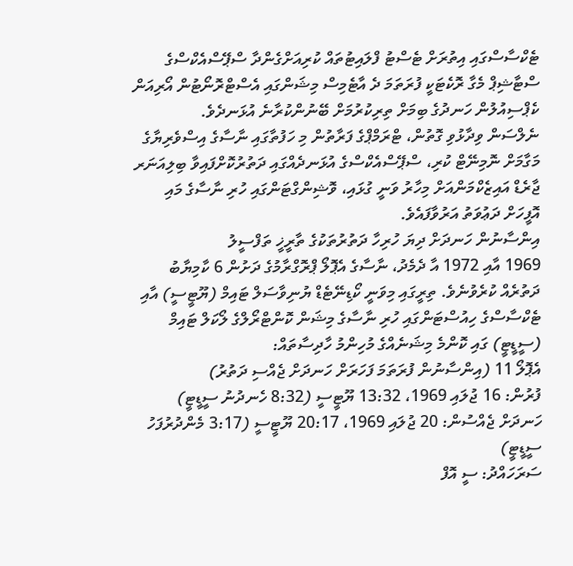ޓެކްސާސްގައި އިތުރަށް ޓެސްޓު ފްލައިޓުތައް ކުރިއަށްގެންދާ ސްޕޭސްއެކްސްގެ ސްޓާޝިޕް މެގާ ރޮކެޓަކީ ފުރަތަމަ ދެ އާޓެމިސް މިޝަންގައި އެސްޓްރޮނޯޓުން އޯރިއަން ކެޕްސިއުލުން ހަނދުގެ ބިމަށް ތިރިކުރުމަށް ބޭނުންކުރާނެ އުޅަނދެވެ.
ނެލްސަން ވިދާޅުވި ގޮތުން، ޓްރަމްޕްގެ ފަރާތުން މި ހަފުތާގައި ނާސާގެ އިސްވެރިޔާގެ މަގާމަށް ނޮމިނޭޓް ކުރި، ސްޕޭސްއެކްސްގެ އުޅަނދެއްގައި ދަތުރުކޮށްފައިވާ ބިލިއަނަރ ޖާރެޑް އައިޒެކްމަންއަށް މިހާރު ވަނީ ގުޅައި، ވޮޝިންގްޓަންގައި ހުރި ނާސާގެ މައި އޮފީހަށް ދަޢުވަތު އަރުވާފައެވެ.
އިންސާނުން ހަނދަށް ދިޔަ ހުރިހާ ދަތުރުތަކުގެ ތާރީޚީ ތަފްސީލު
1969 އާއި 1972 އާ ދެމެދު، ނާސާގެ އެޕޮލޯ ޕްރޮގްރާމުގެ ދަށުން 6 ކާމިޔާބު ދަތުރެއް ކުރެވުނެވެ. ތިރީގައި މިވަނީ ކޯޑިނޭޓެޑް ޔުނިވާސަލް ޓައިމް (ޔޫޓީސީ) އާއި ޓެކްސާސްގެ ހިއުސްޓަންގައި ހުރި ނާސާގެ މިޝަން ކޮންޓްރޯލްގެ ލޯކަލް ޓައިމް (ސީޑީޓީ) ގައި ކޮންމެ މިޝަނެއްގެ މުހިންމު ހާދިސާތައް:
އެޕޮލޯ 11 (އިންސާނުން ފުރަތަމަ ފަހަރަށް ހަނދަށް ޖެއްސި ދަތުރު)
ފުރުން: 16 ޖުލައި 1969، 13:32 ޔޫޓީސީ (8:32 ހެނދުނު ސީޑީޓީ)
ހަނދަށް ޖެއްސުން: 20 ޖުލައި 1969، 20:17 ޔޫޓީސީ (3:17 މެންދުރުފަހު ސީޑީޓީ)
ސަރަހައްދު: ސީ އޮފް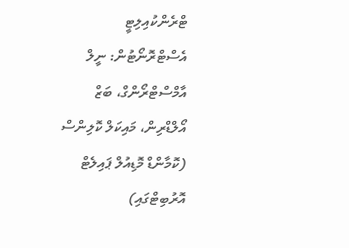ޓްރެންކުއިލިޓީ
އެސްޓްރޮނޯޓުން: ނީލް އާމްސްޓްރޯންގް، ބަޒް އޯލްޑްރިން، މައިކަލް ކޮލިންސް (ކޮމާންޑް މޮޑިއުލް ޕައިލެޓް އޮރުބިޓްގައި)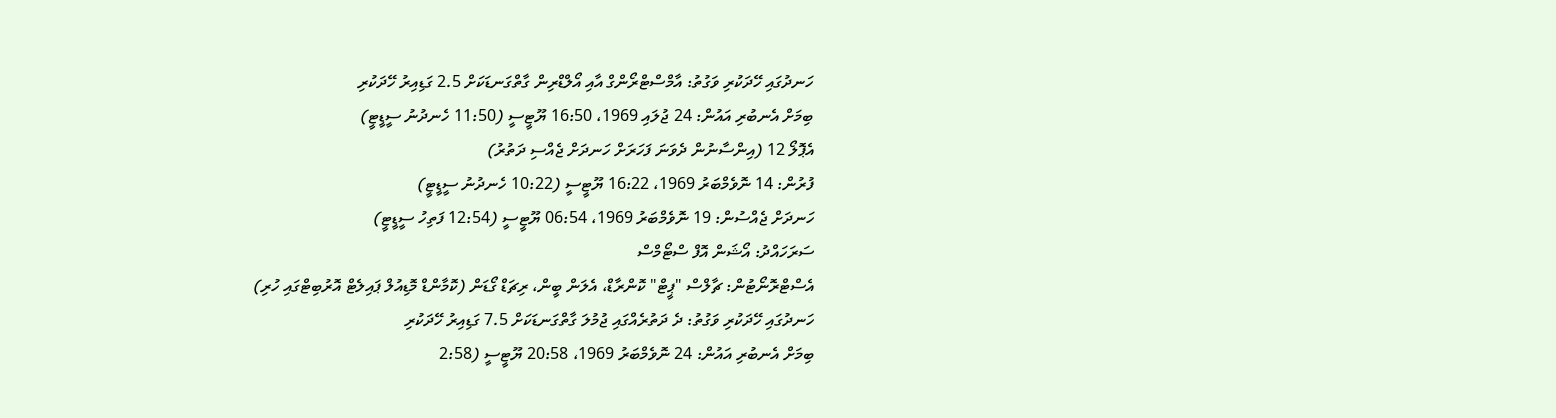ހަނދުގައި ހޭދަކުރި ވަގުތު: އާމްސްޓްރޯންގް އާއި އޯލްޑްރިން ގާތްގަނޑަކަށް 2.5 ގަޑިއިރު ހޭދަކުރި
ބިމަށް އެނބުރި އައުން: 24 ޖުލައި 1969، 16:50 ޔޫޓީސީ (11:50 ހެނދުނު ސީޑީޓީ)
އެޕޮލޯ 12 (އިންސާނުން ދެވަނަ ފަހަރަށް ހަނދަށް ޖެއްސި ދަތުރު)
ފުރުން: 14 ނޮވެމްބަރު 1969، 16:22 ޔޫޓީސީ (10:22 ހެނދުނު ސީޑީޓީ)
ހަނދަށް ޖެއްސުން: 19 ނޮވެމްބަރު 1969، 06:54 ޔޫޓީސީ (12:54 ފަތިހު ސީޑީޓީ)
ސަރަހައްދު: އޯޝަން އޮފް ސްޓޯމްސް
އެސްޓްރޮނޯޓުން: ޗާލްސް "ޕީޓް" ކޮންރާޑް، އެލަން ބީން، ރިޗަޑް ގޯޑަން (ކޮމާންޑް މޮޑިއުލް ޕައިލެޓް އޮރުބިޓްގައި ހުރި)
ހަނދުގައި ހޭދަކުރި ވަގުތު: ދެ ދަތުރެއްގައި ޖުމުލަ ގާތްގަނޑަކަށް 7.5 ގަޑިއިރު ހޭދަކުރި
ބިމަށް އެނބުރި އައުން: 24 ނޮވެމްބަރު 1969، 20:58 ޔޫޓީސީ (2:58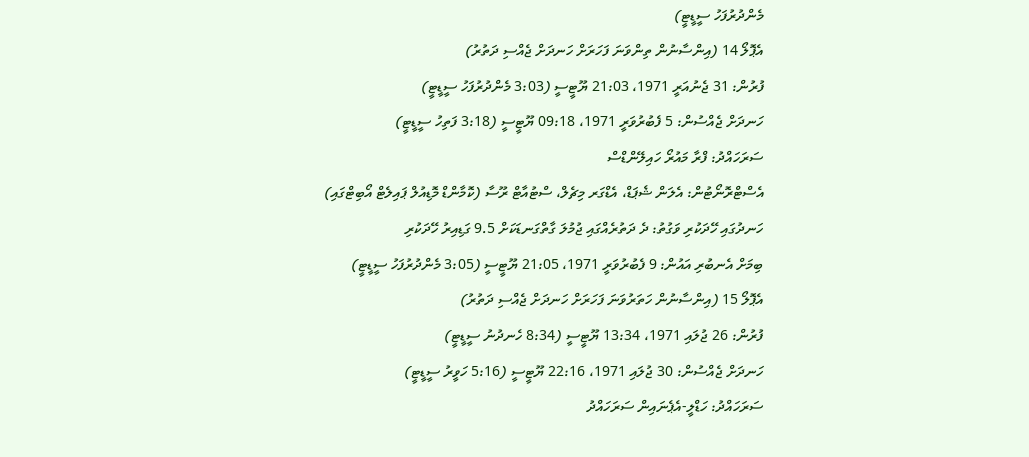މެންދުރުފަހު ސީޑީޓީ)
އެޕޮލޯ 14 (އިންސާނުން ތިންވަނަ ފަހަރަށް ހަނދަށް ޖެއްސި ދަތުރު)
ފުރުން: 31 ޖެނުއަރީ 1971، 21:03 ޔޫޓީސީ (3:03 މެންދުރުފަހު ސީޑީޓީ)
ހަނދަށް ޖެއްސުން: 5 ފެބުރުވަރީ 1971، 09:18 ޔޫޓީސީ (3:18 ފަތިހު ސީޑީޓީ)
ސަރަހައްދު: ފްރާ މައުރޯ ހައިލޭންޑްސް
އެސްޓްރޮނޯޓުން: އެލަން ޝެޕަޑް، އެޑްގަރ މިޗެލް، ސްޓުއާޓް ރޫސާ (ކޮމާންޑް މޮޑިއުލް ޕައިލެޓް އޯބިޓްގައި)
ހަނދުގައި ހޭދަކުރި ވަގުތު: ދެ ދަތުރެއްގައި ޖުމުލަ ގާތްގަނޑަކަށް 9.5 ގަޑިއިރު ހޭދަކުރި
ބިމަށް އެނބުރި އައުން: 9 ފެބުރުވަރީ 1971، 21:05 ޔޫޓީސީ (3:05 މެންދުރުފަހު ސީޑީޓީ)
އެޕޮލޯ 15 (އިންސާނުން ހަތަރުވަނަ ފަހަރަށް ހަނދަށް ޖެއްސި ދަތުރު)
ފުރުން: 26 ޖުލައި 1971، 13:34 ޔޫޓީސީ (8:34 ހެނދުނު ސީޑީޓީ)
ހަނދަށް ޖެއްސުން: 30 ޖުލައި 1971، 22:16 ޔޫޓީސީ (5:16 ހަވީރު ސީޑީޓީ)
ސަރަހައްދު: ހަޑްލީ-އެޕެނައިން ސަރަހައްދު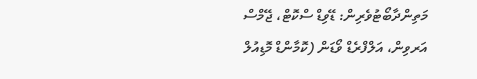މަތިންދާބޯޓުވެރިން: ޑޭވިޑް ސްކޮޓް، ޖޭމްސް އަރވިން، އަލްފްރެޑް ވޯޑަން (ކޮމާންޑް މޮޑިއުލް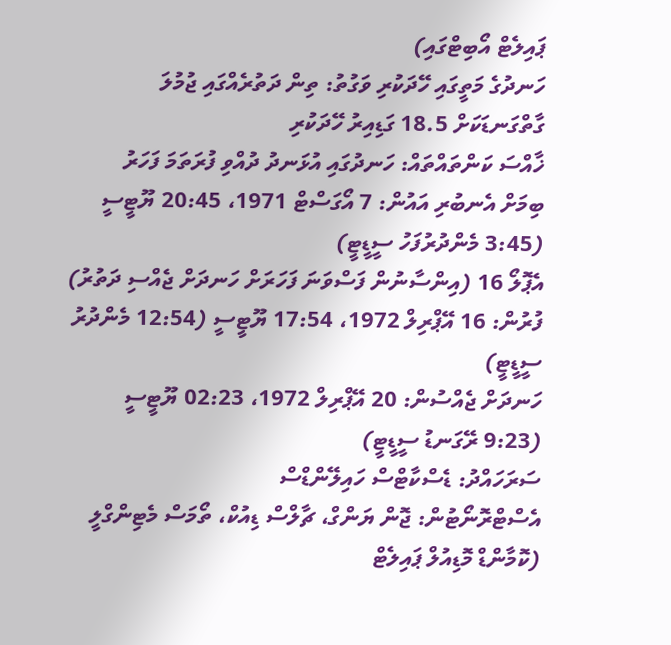ޕައިލެޓް އޯބިޓްގައި)
ހަނދުގެ މަތީގައި ހޭދަކުރި ވަގުތު: ތިން ދަތުރެއްގައި ޖުމުލަ ގާތްގަނޑަކަށް 18.5 ގަޑިއިރު ހޭދަކުރި
ޚާއްސަ ކަންތައްތައް: ހަނދުގައި އުޅަނދު ދުއްވި ފުރަތަމަ ފަހަރު
ބިމަށް އެނބުރި އައުން: 7 އޯގަސްޓް 1971، 20:45 ޔޫޓީސީ (3:45 މެންދުރުފަހު ސީޑީޓީ)
އެޕޮލޯ 16 (އިންސާނުން ފަސްވަނަ ފަހަރަށް ހަނދަށް ޖެއްސި ދަތުރު)
ފުރުން: 16 އޭޕްރިލް 1972، 17:54 ޔޫޓީސީ (12:54 މެންދުރު ސީޑީޓީ)
ހަނދަށް ޖެއްސުން: 20 އޭޕްރިލް 1972، 02:23 ޔޫޓީސީ (9:23 ރޭގަނޑު ސީޑީޓީ)
ސަރަހައްދު: ޑެސްކާޓްސް ހައިލޭންޑްސް
އެސްޓްރޮނޯޓުން: ޖޮން ޔަންގް، ޗާލްސް ޑިއުކް، ތޯމަސް މެޓިންގްލީ (ކޮމާންޑް މޮޑިއުލް ޕައިލެޓް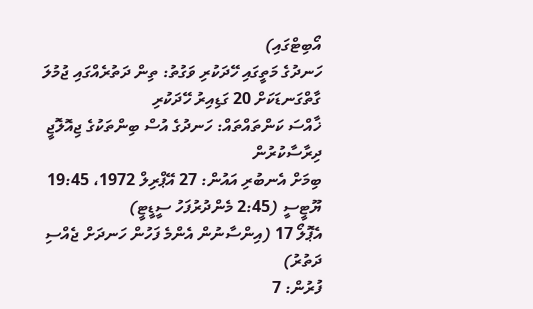އޯބިޓްގައި)
ހަނދުގެ މަތީގައި ހޭދަކުރި ވަގުތު: ތިން ދަތުރެއްގައި ޖުމުލަ ގާތްގަނޑަކަށް 20 ގަޑިއިރު ހޭދަކުރި
ޚާއްސަ ކަންތައްތައް: ހަނދުގެ އުސް ބިންތަކުގެ ޖިއޮލޮޖީ ދިރާސާކުރުން
ބިމަށް އެނބުރި އައުން: 27 އޭޕްރިލް 1972، 19:45 ޔޫޓީސީ (2:45 މެންދުރުފަހު ސީޑީޓީ)
އެޕޮލޯ 17 (އިންސާނުން އެންމެ ފަހުން ހަނދަށް ޖެއްސި ދަތުރު)
ފުރުން: 7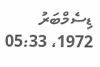ޑިސެމްބަރު 1972، 05:33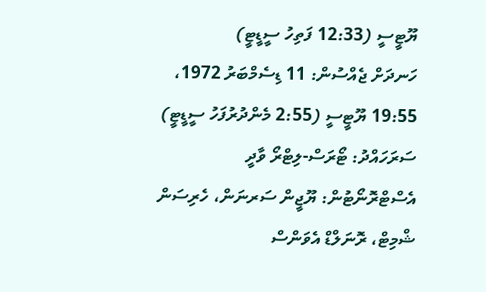ޔޫޓީސީ (12:33 ފަތިހު ސީޑީޓީ)
ހަނދަށް ޖެއްސުން: 11 ޑިސެމްބަރު 1972، 19:55 ޔޫޓީސީ (2:55 މެންދުރުފަހު ސީޑީޓީ)
ސަރަހައްދު: ޓޯރަސް-ލިޓްރޯ ވާދީ
އެސްޓްރޮނޯޓުން: ޔޫޖީން ސަރނަން، ހެރިސަން ޝްމިޓް، ރޮނަލްޑް އެވަންސް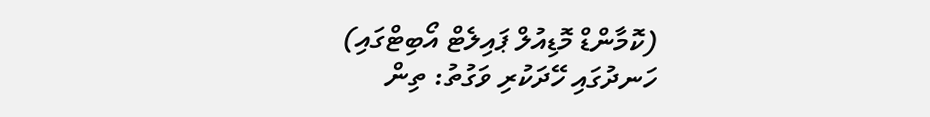(ކޮމާންޑް މޮޑިއުލް ޕައިލެޓް އޯބިޓްގައި)
ހަނދުގައި ހޭދަކުރި ވަގުތު: ތިން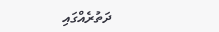ދަތުރެއްގައި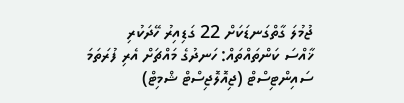ޖުމުލަ ގާތްގަނޑަކަށް 22 ގަޑިއިރު ހޭދަކުރި
ޚާއްސަ ކަންތައްތައް: ހަނދުގެ މައްޗަށް އެރި ފުރަތަމަ ސައިންޓިސްޓް (ޖިއޮލޮޖިސްޓް ޝްމިޓް)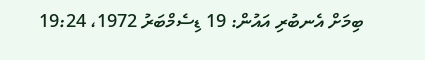ބިމަށް އެނބުރި އައުން: 19 ޑިސެމްބަރު 1972، 19:24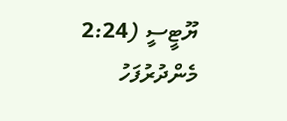ޔޫޓީސީ (2:24 މެންދުރުފަހު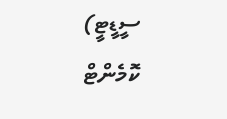ސީޑީޓީ)
ކޮމެންޓް